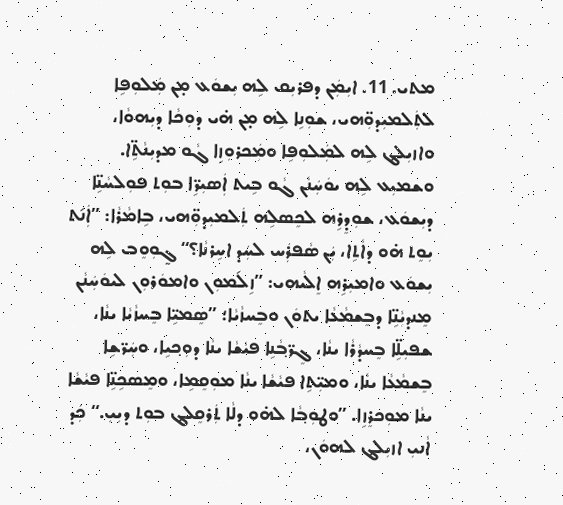ܡܬ‌ܝ. 11. ܐܝܼܡܲܢ ܕܦܪܝܼܩ ܠܹܗ ܝܼܫܘܿܥ ܡ̣ܢ ܡܲܠܘܼܦܹܐ ܠܬܲܠܡܝܼܕܘܼ̈ܗ‌ܝ، ܫܘܼܢܹܐ ܠܹܗ ܡ̣ܢ ܗ̇ܝ ܕܘܼܟܵܐ ܕܝܼܗܘܵܐ، ܘܐܙܝܼܠܔ ܠܹܗ ܠܡܲܠܘܼܦܹܐ ܘܡܲܟܪܘܼܙܹܐ ܓܵܘ ܡܕܝܼܢܵܬܹ̈‌ܐ. ܘܫܡܝܼܥ ܠܹܗ ܝܘܿܚܲܢܵܢ ܓܵܘ ܒܹܝܬ ܐܲܣܝܼܪܹ̈ܐ ܒܘܼܬ ܦܘܼܠܚܵܢܹ̈ܐ ܕܝܼܫܘܿܥ، ܫܘܼܕܸܪܹܗ ܠܟܸܣܠܹܗ ܬܲܠܡܝܼܕܘܼ̈ܗ‌ܝ، ܒܹܐܡܵܪܵܐ: ”ܐܲܢ݇ܬ ܝܼܘܸܬ ܗ̇ܘ ܕܐܵܬܹ‌ܐ، ܝܲܢ ܣܵܦܪܲܚ ܠܚܲܕ ܐܚܹܪܢܵܐ؟“ ܓ̰ܘܼܘܸܒ ܠܹܗ ܝܼܫܘܿܥ ܘܐܡܝܼܪܹܗ ܐܸܠܵܝܗ‌ܝ: ”ܙܹܠ݇ܡܘܼܢ ܘܐܡܘܿܪܘܼܢ ܠܝܘܿܚܲܢܵܢ ܡܸܢܕܝܼܵܢܹ̈ܐ ܕܒܸܫܡܵܥܵܐ ܝܬܘܿܢ ܘܒܸܚܙܵܝܵܐ؛ ”ܣܸܡܝܹ̈ܐ ܒܸܚܙܵܝܵܐ ܝܢܵܐ، ܫܦܝܼܠܹ̈ܐ ܒܸܚܕܵܪܵܐ ܝܢܵܐ، ܓܸܪ̈ܒ݂ܵܢܹܐ ܦܝܵܫܵܐ ܝܢܵܐ ܕܘܼܟ݂ܝܹܐ، ܘܚܲܪ̈ܫܹܐ ܒܸܫܡܵܥܵܐ ܝܢܵܐ، ܘܡܝܼ̈ܬܹ‌ܐ ܦܝܵܫܵܐ ܝܢܵܐ ܡܘܼܩܸܡܹܐ، ܘܡܸܣܟܹܢܹ̈ܐ ܦܝܵܫܵܐ ܝܢܵܐ ܡܘܼܟܪܸܙܹܐ. ”ܘܛܘܼܒ݂ܵܐ ܠܗ̇ܘ ܕܠܵܐ ܬܲܪܩܸܠܔ ܒܘܼܬ ܕܝܼܝܼ.“ ܟܲܕ ܐܵܢܝܼ ܐܙܝܼܠܔ ܠܗܘܿܢ،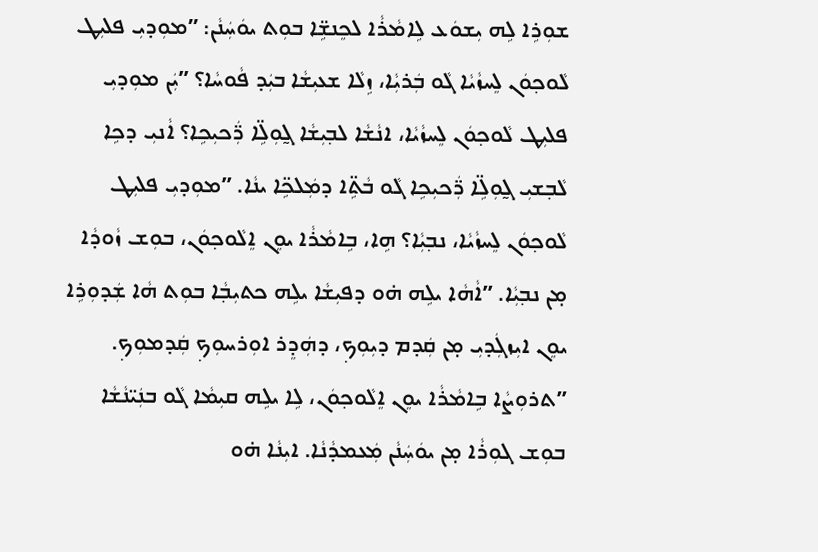ܫܘܼܪܹܐ ܠܹܗ ܝܼܫܘܿܥ ܠܹܐܡܵܪܵܐ ܠܟܸܢܫܹ̈ܐ ܒܘܼܬ ܝܘܿܚܲܢܵܢ: ”ܡܘܼܕܝܼ ܦܠܝܼܛ ܠܵܘܟ݂ܘܿܢ ܠܸܚܙܵܝܵܐ ܓܵܘ ܒܲܪܝܼܵܐ، ܙܹܠܵܐ ܫܥܝܼܫܵܐ ܒܝܲܕ ܦܵܘܚܵܐ؟ ”ܝܲܢ ܡܘܼܕܝܼ ܦܠܝܼܛ ܠܵܘܟ݂ܘܿܢ ܠܸܚܙܵܝܵܐ، ܐܢܵܫܵܐ ܠܒ݂ܝܼܫܵܐ ܓ̰ܘܼܠܹ̈ܐ ܪ̈ܲܟܝܼܟܹܐ؟ ܐܵܢܝܼ ܕܟܹܐ ܠܵܒ݂ܫܝܼ ܓ̰ܘܼܠܹ̈ܐ ܪ̈ܲܟܝܼܟܹܐ ܓܵܘ ܒܵܬܹ̈‌ܐ ܕܡܲܠܟܹ̈ܐ ܝܢܵܐ. ”ܡܘܼܕܝܼ ܦܠܝܼܛ ܠܵܘܟ݂ܘܿܢ ܠܸܚܙܵܝܵܐ، ܢܒ݂ܝܼܵܐ؟ ܗܹܐ، ܒܹܐܡܵܪܵܐ ܝܘܸܢ ܐܸܠܵܘܟ݂ܘܿܢ، ܒܘܼܫ ܙܵܘܕܵܐ ܡ̣ܢ ܢܒ݂ܝܼܵܐ. ”ܐܵܗܵܐ ܝܠܹܗ ܗ̇ܘ ܕܦܝܼܫܵܐ ܝܠܹܗ ܟܬܝܼܒ݂ܵܐ ܒܘܼܬ ܗܵܐ ܫܲܕܘܼܪܹܐ ܝܘܸܢ ܐܝܼܙܓܲܕܝܼ ܡ̣ܢ ܩܲܕܡ ܕܝܼܘܼܟ݂، ܕܗܲܕܸܪ ܐܘܼܪܚܘܼܟ݂ ܩܲܕܡܘܼܟ݂. ”ܬܪܘܼܨܵܐ ܒܹܐܡܵܪܵܐ ܝܘܸܢ ܐܸܠܵܘܟ݂ܘܿܢ، ܠܹܐ ܝܠܹܗ ܩܝܼܡܵܐ ܓܵܘ ܒܢܲܝ̈ܢܵܫܵܐ ܒܘܼܫ ܓܘܼܪܵܐ ܡ̣ܢ ܝܘܿܚܲܢܵܢ ܡܲܥܡܕܵܢܵܐ. ܐܝܼܢܵܐ ܗ̇ܘ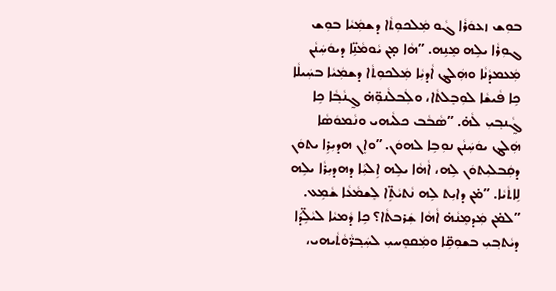ܒܘܼܫ ܙܥܘܿܪܵܐ ܓܵܘ ܡܲܠܟܘܼܬܵ‌ܐ ܕܫܡܲܝܵܐ ܒܘܼܫ ܓܘܼܪܵܐ ܝܠܹܗ ܡܸܢܹܗ. ”ܗܵܐ ܡ̣ܢ ܝܵܘܡܵܢܹ̈ܐ ܕܝܘܿܚܲܢܵܢ ܡܲܥܡܕܵܢܵܐ ܘܗܲܠܔ ܐܵܕܝܼܵܐ ܡܲܠܟܘܼܬܵ‌ܐ ܕܫܡܲܝܵܐ ܒܚܲܝܠܵܐ ܟܹܐ ܦܵܝܫܵܐ ܠܘܼܒܸܠܬܵ‌ܐ، ܘܠܲܒܠܵܢܘܼ̈ܗ̇ ܓ̰ܢܵܒ݂ܵܐ ܟܹܐ ܓ̰ܵܢܒ݂ܝܼ ܠܵܗ̇. ”ܣܵܒܵܒ ܟܠܵܝܗ‌ܝ ܘܢܵܡܘܿܣܵܐ ܗܲܠܔ ܝܘܿܚܲܢܵܢ ܢܘܼܒܹܐ ܠܗܘܿܢ. ”ܘܐܸܢ ܗܕܝܼܪܹܐ ܝܬܘܿܢ ܕܩܲܒܠܝܼܬܘܿܢ ܠܹܗ، ܐܵܗܵܐ ܝܠܹܗ ܐܹܠܝܼܵܐ ܕܗܕܝܼܪܵܐ ܝܠܹܗ ܠܹܐܬܵܝܵܐ. ”ܡ̇ܢ ܕܐܝܼܬ ܠܹܗ ܢܵܬܝܵܬܹ̈‌ܐ ܠܸܫܡܵܥܵܐ ܫܵܡܹܥ. ”ܠܡ̇ܢ ܡܲܕܡܸܢܵܗ̇ ܐܵܗܵܐ ܫܲܪܒܬܵ‌ܐ؟ ܟܹܐ ܕܵܡܝܵܐ ܠܝܵܠܹ̈ܕ݇ܐ ܕܝܵܬܒ݂ܝܼ ܒܫܘܼܩܹ̈ܐ ܘܡܲܩܘܸܚܝܼ ܠܚܲܒ݂ܪ̈ܵܘܵܬܵܝܗ‌ܝ،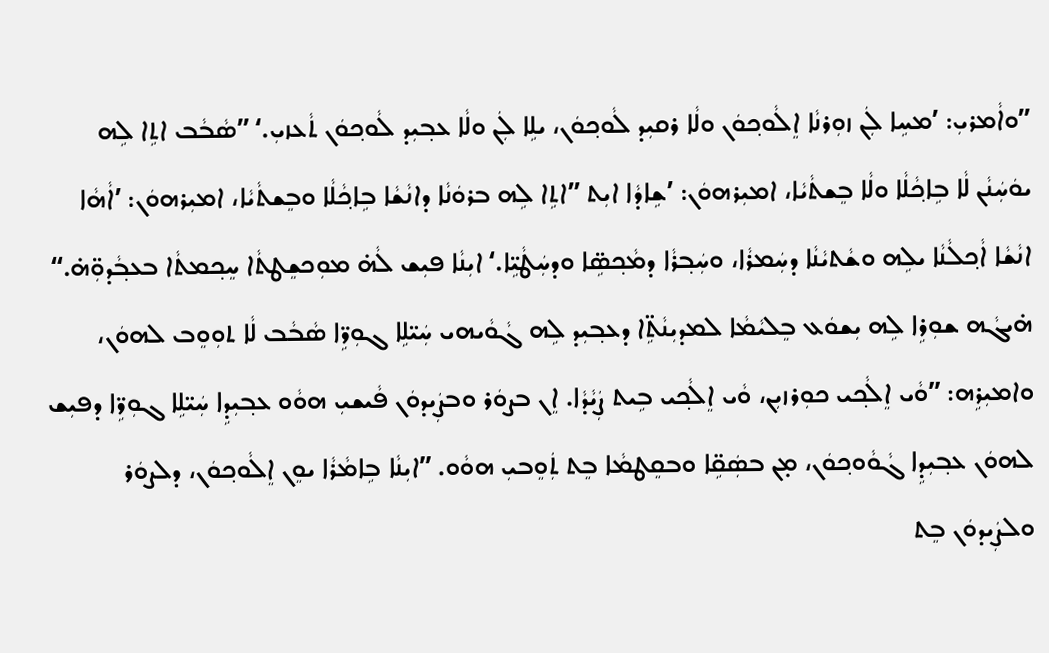”ܘܐܵܡܪܝܼ: ’ܡܚܹܐ ܠܲܢ ܙܘܼܪܢܵܐ ܐܸܠܵܘܟ݂ܘܿܢ ܘܠܵܐ ܪܩܝܼܕ ܠܵܘܟ݂ܘܿܢ، ܝܠܹܐ ܠܲܢ ܘܠܵܐ ܥܒ݂ܝܼܕ ܠܵܘܟ݂ܘܿܢ ܬܵܥܙܝܼ.‘ ”ܣܵܒܵܒ ܐܬܹ‌ܐ ܠܹܗ ܝܘܿܚܲܢܵܢ ܠܵܐ ܒܹܐܟ݂ܵܠܵܐ ܘܠܵܐ ܒܸܫܬܵܝܵܐ، ܐܡܝܼܪܗܘܿܢ: ’ܫܹܐܕܵܐ ܐܝܼܬ ”ܐܬܹ‌ܐ ܠܹܗ ܒܪܘܿܢܵܐ ܕܐܢܵܫܵܐ ܒܹܐܟ݂ܵܠܵܐ ܘܒܸܫܬܵܝܵܐ، ܐܡܝܼܪܗܘܿܢ: ’ܐܵܗܵܐ ܐܢܵܫܵܐ ܐܵܟ݂ܠܵܢܵܐ ܝܠܹܗ ܘܫܵܬܝܵܢܵܐ ܕܚܲܡܪܵܐ، ܘܚܲܒ݂ܪܵܐ ܕܡܵܟ݂ܣܹ̈ܐ ܘܕܚܲܛܵܝܹ̈ܐ.‘ ܐܝܼܢܵܐ ܦܝܼܫ ܠܵܗ̇ ܡܘܼܟܫܸܛܬܵ‌ܐ ܚܸܟ݂ܡܬܵ‌ܐ ܒܥܒ݂ܵܕܘܼ̈ܗ̇.“ ܗ̇ܝܓܵܗ ܫܘܼܪܹܐ ܠܹܗ ܝܼܫܘܿܥ ܒܸܠܝܵܡܵܐ ܠܡܕܝܼܢܵܬܹ̈‌ܐ ܕܥܒ݂ܝܼܕ ܠܹܗ ܓܵܘܵܝܗ‌ܝ ܚܲܝ̈ܠܹܐ ܓܘܼܪܹ̈ܐ ܣܵܒܵܒ ܠܵܐ ܬܘܼܘܸܒ ܠܗܘܿܢ، ܘܐܡܝܼܪܹܗ: ”ܘܵܝ ܐܸܠܵܟ݂ܝ ܟܘܼܪܙܝܼܢ، ܘܵܝ ܐܸܠܵܟ݂ܝ ܒܹܝܬ ܨܲܝܵܕܵܐ. ܐܸܢ ܒܨܘܿܪ ܘܒܨܲܝܕܘܿܢ ܦܵܝܫܝܼ ܗܘܵܘ ܥܒ݂ܝܼܕܹܐ ܚܲܝ̈ܠܹܐ ܓܘܼܪܹ̈ܐ ܕܦܝܼܫ ܠܗܘܿܢ ܥܒ݂ܝܼܕܹܐ ܓܵܘܵܘܟ݂ܘܿܢ، ܡ̣ܢ ܒܣܲܩܹ̈ܐ ܘܒܩܸܛܡܵܐ ܒܸܬ ܬܲܘܸܒܝܼ ܗܘܵܘ. ”ܐܝܼܢܵܐ ܒܹܐܡܵܪܵܐ ܝܘܸܢ ܐܸܠܵܘܟ݂ܘܿܢ، ܕܠܨܘܿܪ ܘܠܨܲܝܕܘܿܢ ܒܸܬ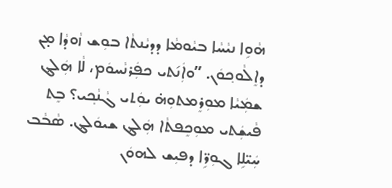ܗܵܘܹܐ ܢܝܵܚܵܐ ܒܝܵܘܡܵܐ ܕܕܝܵܢܬܵ‌ܐ ܒܘܼܫ ܙܵܘܕܵܐ ܡ̣ܢ ܕܐܸܠܵܘܟ݂ܘܿܢ. ”ܘܐܲܢ݇ܬ‌ܝ ܟܦܲܪܢܵܚܘܿܡ، ܠܵܐ ܗܲܠܔ ܫܡܲܝܵܐ ܡܘܼܪܸܡܬܘܼܗ̇ ܝܘܲܬ‌ܝ ܓܵܢܵܟ݂ܝ؟ ܒܸܬ ܦܵܝܫܲܬ‌ܝ ܡܘܼܟܸܦܬܵ‌ܐ ܗܲܠܔ ܫܝܘܿܠܔ. ܣܵܒܵܒ ܚܲܝ̈ܠܹܐ ܓܘܼܪܹ̈ܐ ܕܦܝܼܫ ܠܗܘܿܢ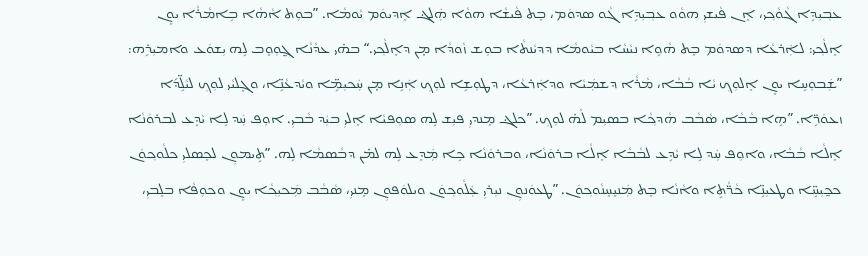ܥܒ݂ܝܼܕܹܐ ܓܵܘܵܟ݂ܝ، ܐܸܢ ܦܵܝܫܝܼ ܗܘܵܘ ܥܒ݂ܝܼܕܹܐ ܓܵܘ ܣܕܘܿܡ، ܒܸܬ ܦܵܝܫܵܐ ܗܘܵܐ ܗܲܠܔ ܐܸܕܝܘܿܡ ܝܵܘܡܵܐ. ”ܒܘܼܬ ܐܵܗܵܐ ܒܹܐܡܵܪܵܐ ܝܘܸܢ ܐܸܠܵܟ݂ܝ: ܠܐܲܪܥܵܐ ܕܣܕܘܿܡ ܒܸܬ ܗܵܘܹܐ ܢܝܵܚܵܐ ܒܝܵܘܡܵܐ ܕܕܝܵܢܬܵ‌ܐ ܒܘܼܫ ܙܵܘܕܵܐ ܡ̣ܢ ܕܐܸܠܵܟ݂ܝ.“ ܒܗ̇ܝ ܥܕܵܢܵܐ ܓ̰ܘܼܘܸܒ ܠܹܗ ܝܼܫܘܿܥ ܘܐܡܝܼܪܹܗ: ”ܫܲܒܘܼܚܹܐ ܝܘܸܢ ܐܸܠܘܼܟ݂ ܝܵܐ ܒܵܒܵܐ، ܡܵܪܵܐ ܕܫܡܲܝܵܐ ܘܕܐܲܪܥܵܐ، ܕܛܘܼܫܹܐ ܠܘܼܟ݂ ܐܲܢܹܐ ܡ̣ܢ ܚܲܟܝܼܡܹ̈ܐ ܘܝܵܕܥܵܢܹ̈ܐ، ܘܓܸܠܝܵܝ ܠܘܼܟ݂ ܠܝܵܠܹ̈ܕ݇ܐ ܙܥܘܿܪܹ̈ܐ. ”ܗܹܐ ܒܵܒܵܐ، ܣܵܒܵܒ ܗܵܕܟ݂ܵܐ ܒܣܝܼܡ ܠܵܗ̇ ܠܘܼܟ݂. ”ܟܠܔ ܡܸܢܕܝܼ ܦܝܼܫ ܠܹܗ ܣܘܼܦܝܵܐ ܐܸܠܝܼ ܒܝܲܕ ܒܵܒܝܼ. ܐܘܼܦ ܚܲܕ ܠܹܐ ܝܵܕܹܥ ܠܒܪܘܿܢܵܐ ܐܸܠܵܐ ܒܵܒܵܐ، ܘܐܘܼܦ ܚܲܕ ܠܹܐ ܝܵܕܹܥ ܠܒܵܒܵܐ ܐܸܠܵܐ ܒܪܘܿܢܵܐ، ܘܒܪܘܿܢܵܐ ܟܹܐ ܡܲܕܸܥ ܠܹܗ ܠܡ̇ܢ ܕܒܵܣܡܵܐ ܠܹܗ. ”ܬܹܝܡܘܼܢ ܠܟܸܣܠܝܼ ܟܠܵܘܟ݂ܘܿܢ ܟܟ̰ܝܼܚܹ̈ܐ ܘܛܥܝܼܢܹ̈ܐ ܟܵܪ̈ܵܬܹ‌ܐ ܘܐܵܢܵܐ ܒܸܬ ܡܲܢܝܸܚܸܢܵܘܟ݂ܘܿܢ. ”ܛܥܘܿܢܘܼܢ ܢܝܼܪܝܼ ܥܲܠܵܘܟ݂ܘܿܢ ܘܝܠܘܿܦܘܼܢ ܡܸܢܝܼ، ܣܵܒܵܒ ܡܲܟܝܼܟ݂ܵܐ ܝܘܸܢ ܘܟܘܼܦܵܐ ܒܠܸܒܝܼ،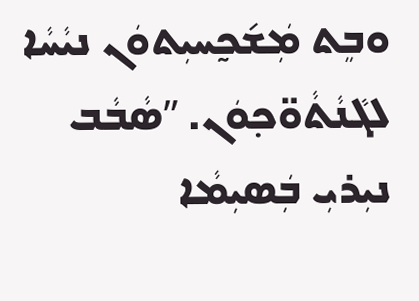ܘܒܸܬ ܡܲܫ݇ܟ̰ܚܝܼܬܘܿܢ ܢܝܵܚܵܐ ܠܓܵܢܵܬܵܘ̈ܟ݂ܘܿܢ. ”ܣܵܒܵܒ ܢܝܼܪܝܼ ܒܲܣܝܼܡܵܐ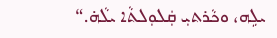ܝܠܹܗ، ܘܟܵܪܬ‌ܝܼ ܩܲܠܘܼܠܬܵ‌ܐ ܝܠܵܗ̇.“